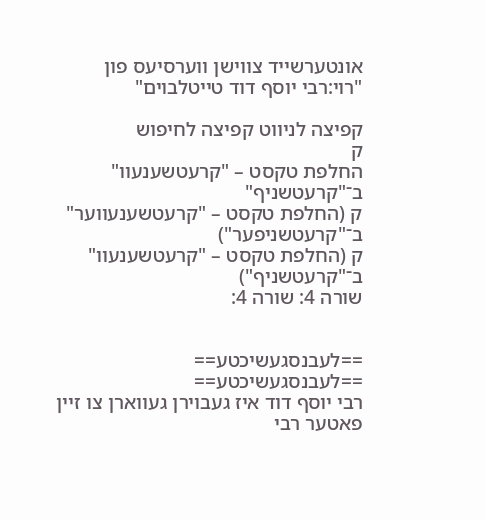אונטערשייד צווישן ווערסיעס פון "רוי:רבי יוסף דוד טייטלבוים"

קפיצה לניווט קפיצה לחיפוש
ק
החלפת טקסט – "קרעטשענעוו" ב־"קרעטשניף"
ק (החלפת טקסט – "קרעטשענעווער" ב־"קרעטשניפער")
ק (החלפת טקסט – "קרעטשענעוו" ב־"קרעטשניף")
שורה 4: שורה 4:


==לעבנסגעשיכטע==
==לעבנסגעשיכטע==
רבי יוסף דוד איז געבוירן געווארן צו זיין פאטער רבי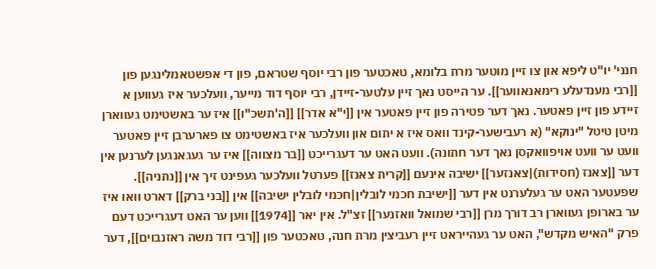חנני' יו"ט ליפא און צו זיין מוטער מרת בלומא, טאכטער פון רבי יוסף שטראם, פון די אפשטאמלינגען פון [[רבי מענדעלע רימאנאווער]]. ער הייסט נאך זיין עלטער-זיידן, רבי יוסף דוד מייער, וועלכער איז געווען א זיידע פון זיין פאטער. נאך דער פטירה פון זיין פאטער אין [[י"א אדר]] [[ה'תשכ"ו]] איז ער באשטימט געווארן מיטן טיטל "ינוקא" (א רעבישער-קינד וואס איז א יתום און וועלכער איז באשטימט צו פארערבן זיין פאטער וועט ער וועט אויפוואקסן נאך דער חתונה). וועט האט ער דעגרייכט [[בר מצווה]] איז ער געגאנגען לערנען אין דער [[צאנז (חסידות)|צאנזער]] ישיבה אינעם [[קרית צאנז]] פערטל וועלכער געפינט זיך אין [[נתניה]]. שפעטער האט ער געלערנט אין דער [[ישיבת חכמי לובלין|חכמי לובלין ישיבה]] אין [[בני ברק]] דארט וואו איז ער בארופן געווארן רב דורך מרן [[רבי שמואל וואזנער]] זצ"ל. אין יאר [[1974]] ווען ער האט דעגרייכט דעם פרק "האיש מקדש", האט ער געהייראט זיין רעביצין מרת חנה, טאכטער פון [[רבי דוד משה ראזנבוים]], דער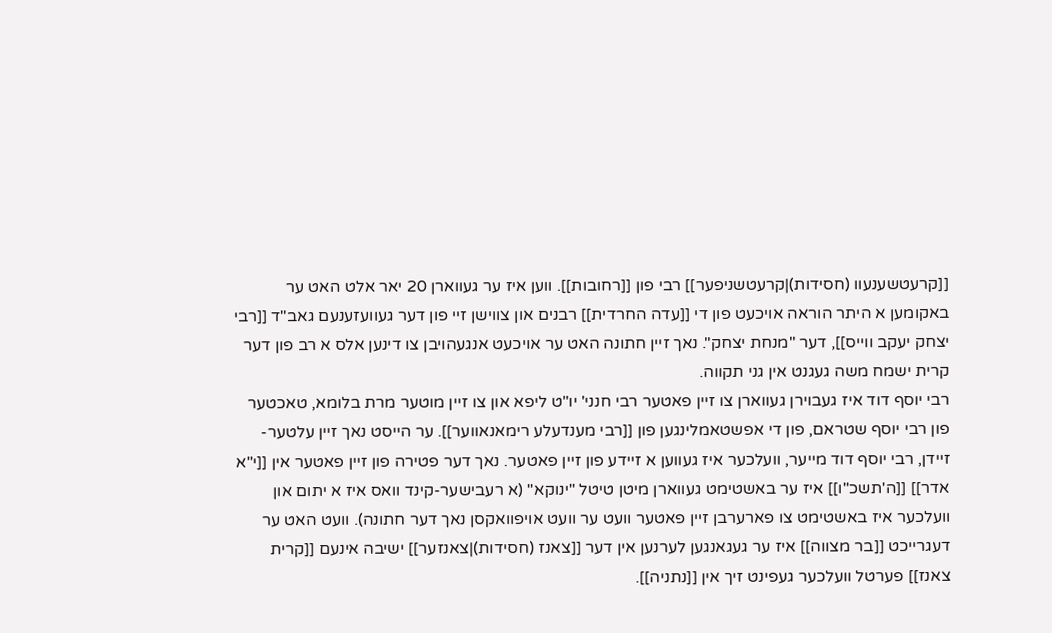[[קרעטשענעוו (חסידות)|קרעטשניפער]] רבי פון [[רחובות]]. ווען איז ער געווארן 20 יאר אלט האט ער באקומען א היתר הוראה אויכעט פון די [[עדה החרדית]] רבנים און צווישן זיי פון דער געוועזענעם גאב"ד [[רבי יצחק יעקב ווייס]], דער "מנחת יצחק". נאך זיין חתונה האט ער אויכעט אנגעהויבן צו דינען אלס א רב פון דער קרית ישמח משה געגנט אין גני תקווה.
רבי יוסף דוד איז געבוירן געווארן צו זיין פאטער רבי חנני' יו"ט ליפא און צו זיין מוטער מרת בלומא, טאכטער פון רבי יוסף שטראם, פון די אפשטאמלינגען פון [[רבי מענדעלע רימאנאווער]]. ער הייסט נאך זיין עלטער-זיידן, רבי יוסף דוד מייער, וועלכער איז געווען א זיידע פון זיין פאטער. נאך דער פטירה פון זיין פאטער אין [[י"א אדר]] [[ה'תשכ"ו]] איז ער באשטימט געווארן מיטן טיטל "ינוקא" (א רעבישער-קינד וואס איז א יתום און וועלכער איז באשטימט צו פארערבן זיין פאטער וועט ער וועט אויפוואקסן נאך דער חתונה). וועט האט ער דעגרייכט [[בר מצווה]] איז ער געגאנגען לערנען אין דער [[צאנז (חסידות)|צאנזער]] ישיבה אינעם [[קרית צאנז]] פערטל וועלכער געפינט זיך אין [[נתניה]].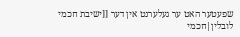שפעטער האט ער געלערנט אין דער [[ישיבת חכמי לובלין|חכמי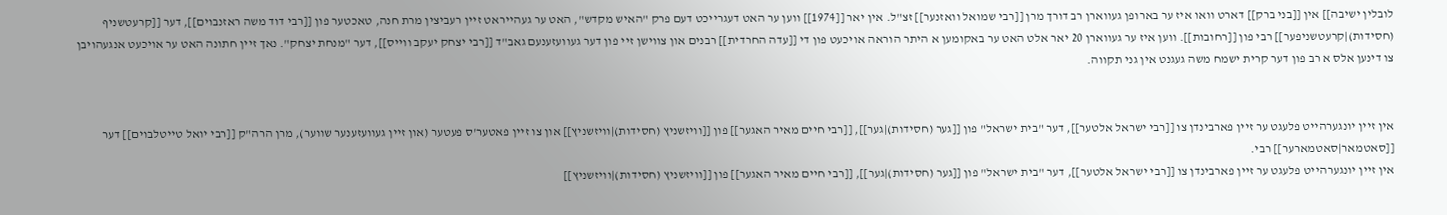לובלין ישיבה]] אין [[בני ברק]] דארט וואו איז ער בארופן געווארן רב דורך מרן [[רבי שמואל וואזנער]] זצ"ל. אין יאר [[1974]] ווען ער האט דעגרייכט דעם פרק "האיש מקדש", האט ער געהייראט זיין רעביצין מרת חנה, טאכטער פון [[רבי דוד משה ראזנבוים]], דער [[קרעטשניף (חסידות)|קרעטשניפער]] רבי פון [[רחובות]]. ווען איז ער געווארן 20 יאר אלט האט ער באקומען א היתר הוראה אויכעט פון די [[עדה החרדית]] רבנים און צווישן זיי פון דער געוועזענעם גאב"ד [[רבי יצחק יעקב ווייס]], דער "מנחת יצחק". נאך זיין חתונה האט ער אויכעט אנגעהויבן צו דינען אלס א רב פון דער קרית ישמח משה געגנט אין גני תקווה.


אין זיין יונגערהייט פלעגט ער זיין פארבינדן צו [[רבי ישראל אלטער]], דער "בית ישראל" פון [[גער (חסידות)|גער]], [[רבי חיים מאיר האגער]] פון [[וויזשניץ (חסידות)|וויזשניץ]] און צו זיין פאטער'ס פעטער (און זיין געוועזענער שווער), מרן הרה"ק [[רבי יואל טייטלבוים]] דער [[סאטמאר|סאטמארער]] רבי.
אין זיין יונגערהייט פלעגט ער זיין פארבינדן צו [[רבי ישראל אלטער]], דער "בית ישראל" פון [[גער (חסידות)|גער]], [[רבי חיים מאיר האגער]] פון [[וויזשניץ (חסידות)|וויזשניץ]]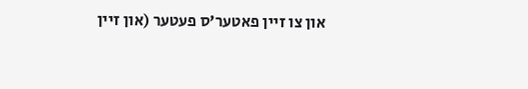און צו זיין פאטער'ס פעטער (און זיין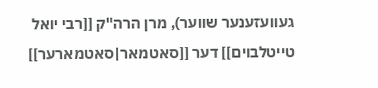געוועזענער שווער), מרן הרה"ק [[רבי יואל טייטלבוים]] דער [[סאטמאר|סאטמארער]]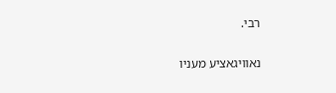רבי.

נאוויגאציע מעניו